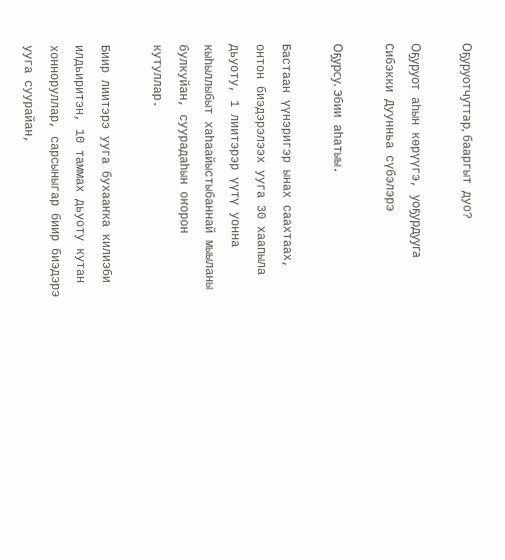Оҕуруотчуттар, бааргыт дуо?

Оҕуруот аһын көрүүгэ, уоҕурдууга Сибэкки Дуунньа сүбэлэрэ

Оҕурсу. Эбии аһатыы.

Бастаан үүнэригэр ынах саахтаах, онтон биэдэрэлээх ууга 30 хаапыла дьуоту, 1 лиитэрэр үүтү уонна кыһыллыбыт хаһаайыстыбаннай мыыланы булкуйан, суурадаһын оҥорон кутуллар.

Биир лиитэрэ ууга бухааҥка килиэби илдьиритэн, 10 таммах дьуоту кутан хонноруллар, сарсыныгар биир биэдэрэ ууга суурайан,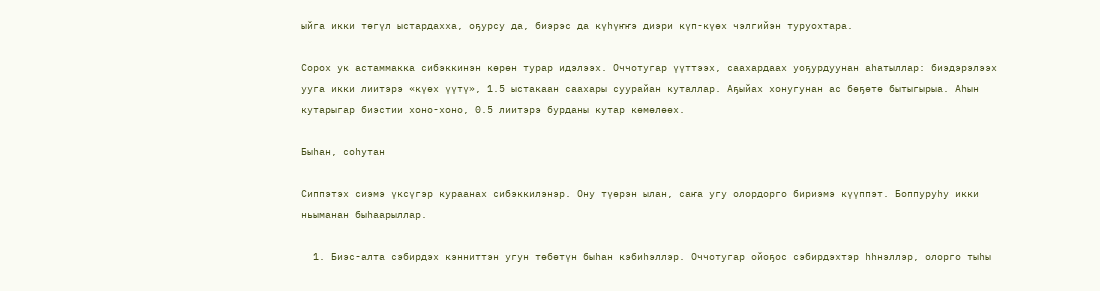ыйга икки төгүл ыстардахха, оҕурсу да, биэрэс да күһүҥҥэ диэри күп-күөх чэлгийэн туруохтара.

Сорох ук астаммакка сибэккинэн көрөн турар идэлээх. Оччотугар үүттээх, саахардаах уоҕурдуунан аһатыллар: биэдэрэлээх ууга икки лиитэрэ «күөх үүтү», 1.5 ыстакаан саахары суурайан куталлар. Аҕыйах хонугунан ас бөҕөтө бытыгырыа. Аһын кутарыгар биэстии хоно-хоно, 0.5 лиитэрэ бурданы кутар көмөлөөх.

Быһан, соһутан

Сиппэтэх сиэмэ үксүгэр кураанах сибэккилэнэр. Ону түөрэн ылан, саҥа угу олордорго бириэмэ күүппэт. Боппуруһу икки ньыманан быһаарыллар.

  1. Биэс-алта сэбирдэх кэнниттэн угун төбөтүн быһан кэбиһэллэр. Оччотугар ойоҕос сэбирдэхтэр һһнэллэр, олорго тыһы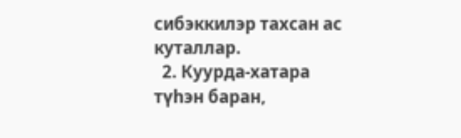сибэккилэр тахсан ас куталлар.
  2. Куурда-хатара түһэн баран,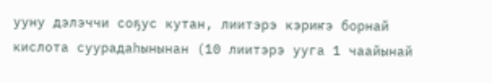ууну дэлэччи соҕус кутан, лиитэрэ кэриҥэ борнай кислота суурадаһынынан (10 лиитэрэ ууга 1 чаайынай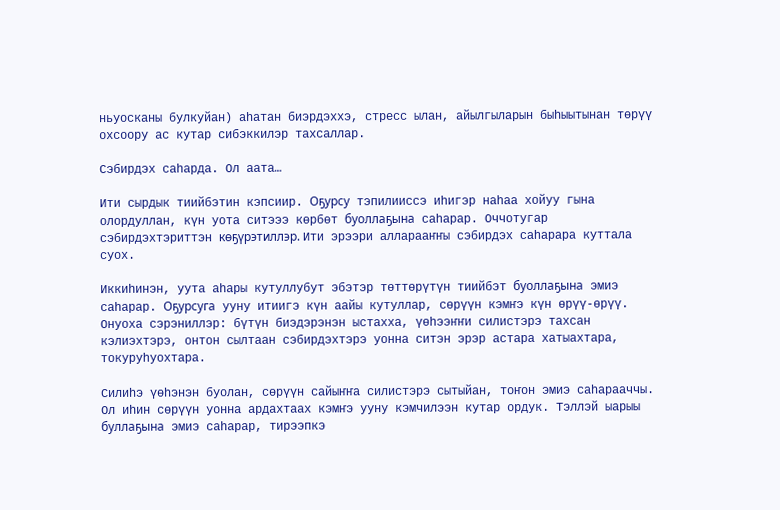ньуосканы булкуйан) аһатан биэрдэххэ, стресс ылан, айылгыларын быһыытынан төрүү охсоору ас кутар сибэккилэр тахсаллар.

Сэбирдэх саһарда. Ол аата…

Ити сырдык тиийбэтин кэпсиир. Оҕурсу тэпилииссэ иһигэр наһаа хойуу гына олордуллан, күн уота ситэээ көрбөт буоллаҕына саһарар. Оччотугар сэбирдэхтэриттэн көҕүрэтиллэр. Ити эрээри алларааҥҥы сэбирдэх саһарара куттала суох.

Иккиһинэн, уута аһары кутуллубут эбэтэр төттөрүтүн тиийбэт буоллаҕына эмиэ саһарар. Оҕурсуга ууну итиигэ күн аайы кутуллар, сөрүүн кэмҥэ күн өрүү-өрүү. Онуоха сэрэниллэр: бүтүн биэдэрэнэн ыстахха, үөһээҥҥи силистэрэ тахсан кэлиэхтэрэ, онтон сылтаан сэбирдэхтэрэ уонна ситэн эрэр астара хатыахтара, токуруһуохтара.

Силиһэ үөһэнэн буолан, сөрүүн сайыҥҥа силистэрэ сытыйан, тоҥон эмиэ саһарааччы. Ол иһин сөрүүн уонна ардахтаах кэмҥэ ууну кэмчилээн кутар ордук. Тэллэй ыарыы буллаҕына эмиэ саһарар, тирээпкэ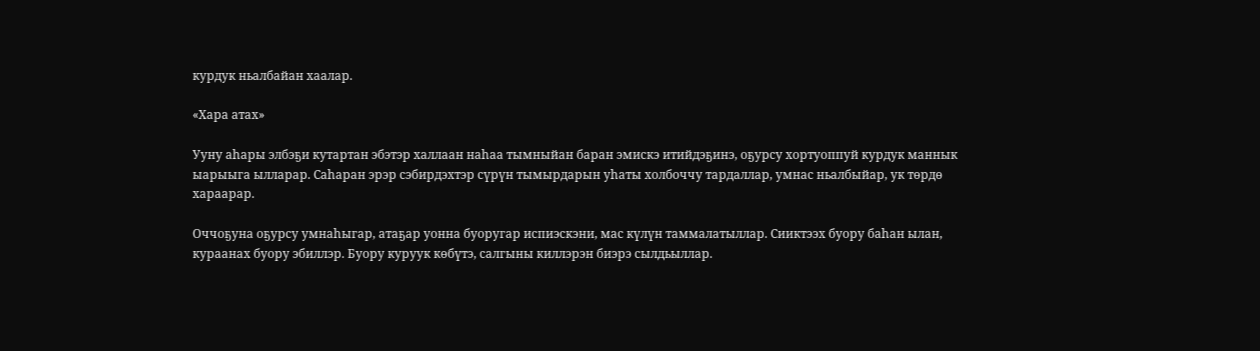курдук ньалбайан хаалар.

«Хара атах»

Ууну аһары элбэҕи кутартан эбэтэр халлаан наһаа тымныйан баран эмискэ итийдэҕинэ, оҕурсу хортуоппуй курдук маннык ыарыыга ылларар. Саһаран эрэр сэбирдэхтэр сүрүн тымырдарын уһаты холбоччу тардаллар, умнас ньалбыйар, ук төрдө хараарар.

Оччоҕуна оҕурсу умнаһыгар, атаҕар уонна буоругар испиэскэни, мас күлүн таммалатыллар. Сииктээх буору баһан ылан, кураанах буору эбиллэр. Буору куруук көбүтэ, салгыны киллэрэн биэрэ сылдьыллар.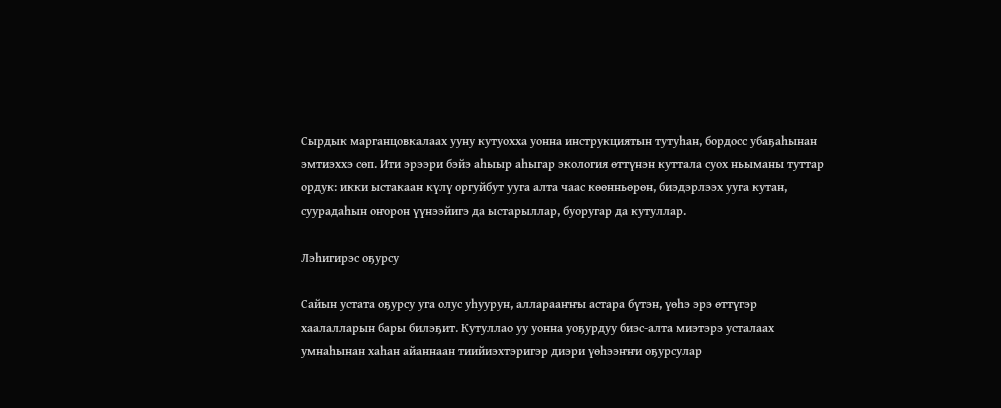Сырдык марганцовкалаах ууну кутуохха уонна инструкциятын тутуһан, бордосс убаҕаһынан эмтиэххэ сөп. Ити эрээри бэйэ аһыыр аһыгар экология өттүнэн куттала суох ньыманы туттар ордук: икки ыстакаан күлү оргуйбут ууга алта чаас көөнньөрөн, биэдэрлээх ууга кутан, суурадаһын оҥорон үүнээйигэ да ыстарыллар, буоругар да кутуллар.

Лэһигирэс оҕурсу

Сайын устата оҕурсу уга олус уһуурун, алларааҥҥы астара бүтэн, үөһэ эрэ өттүгэр хаалалларын бары билэҕит. Кутуллао уу уонна уоҕурдуу биэс-алта миэтэрэ усталаах умнаһынан хаһан айаннаан тиийиэхтэригэр диэри үөһээҥҥи оҕурсулар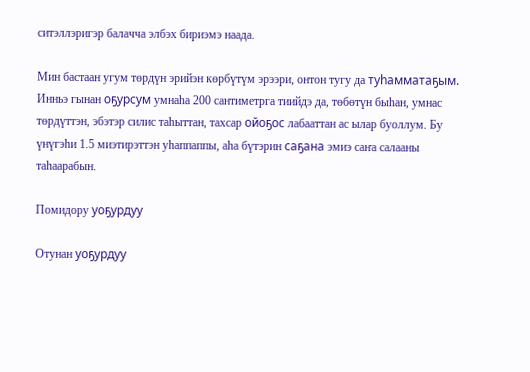ситэллэригэр балачча элбэх бириэмэ наада.

Мин бастаан угум төрдүн эрийэн көрбүтүм эрээри, онтон тугу да туһамматаҕым. Инньэ гынан оҕурсум умнаһа 200 сантиметрга тиийдэ да, төбөтүн быһан, умнас төрдүттэн, эбэтэр силис таһыттан, тахсар ойоҕос лабааттан ас ылар буоллум. Бу үнүгэһи 1.5 миэтирэттэн уһаппаппы, аһа бүтэрин саҕана эмиэ саҥа салааны таһаарабын.

Помидору уоҕурдуу

Отунан уоҕурдуу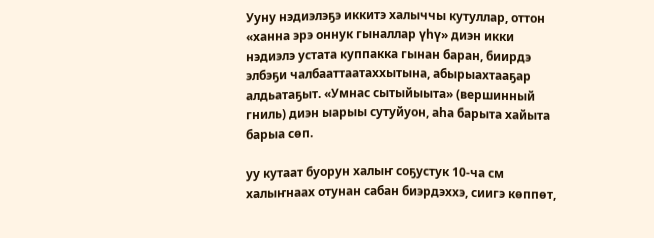Ууну нэдиэлэҕэ иккитэ халыччы кутуллар, оттон «ханна эрэ оннук гыналлар үһү» диэн икки нэдиэлэ устата куппакка гынан баран, биирдэ элбэҕи чалбааттаатаххытына, абырыахтааҕар алдьатаҕыт. «Умнас сытыйыыта» (вершинный гниль) диэн ыарыы сутуйуон, аһа барыта хайыта барыа сөп.

уу кутаат буорун халыҥ соҕустук 10-ча см халыҥнаах отунан сабан биэрдэххэ, сиигэ көппөт,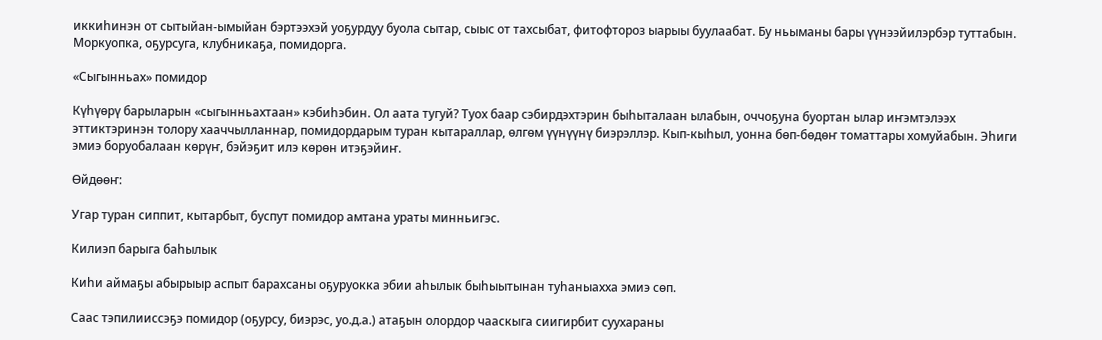иккиһинэн от сытыйан-ымыйан бэртээхэй уоҕурдуу буола сытар, сыыс от тахсыбат, фитофтороз ыарыы буулаабат. Бу ньыманы бары үүнээйилэрбэр туттабын. Моркуопка, оҕурсуга, клубникаҕа, помидорга.

«Сыгынньах» помидор

Күһүөрү барыларын «сыгынньахтаан» кэбиһэбин. Ол аата тугуй? Туох баар сэбирдэхтэрин быһыталаан ылабын, оччоҕуна буортан ылар иҥэмтэлээх эттиктэринэн толору хааччылланнар, помидордарым туран кытараллар, өлгөм үүнүүнү биэрэллэр. Кып-кыһыл, уонна бөп-бөдөҥ томаттары хомуйабын. Эһиги эмиэ боруобалаан көрүҥ, бэйэҕит илэ көрөн итэҕэйиҥ.

Өйдөөҥ:

Угар туран сиппит, кытарбыт, буспут помидор амтана ураты минньигэс.

Килиэп барыга баһылык

Киһи аймаҕы абырыыр аспыт барахсаны оҕуруокка эбии аһылык быһыытынан туһаныахха эмиэ сөп.

Саас тэпилииссэҕэ помидор (оҕурсу, биэрэс, уо.д.а.) атаҕын олордор чааскыга сиигирбит суухараны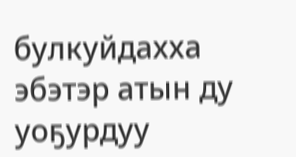булкуйдахха эбэтэр атын ду уоҕурдуу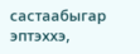састаабыгар эптэххэ,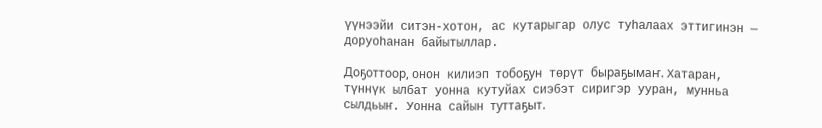үүнээйи ситэн-хотон, ас кутарыгар олус туһалаах эттигинэн — доруоһанан байытыллар.

Доҕоттоор, онон килиэп тобоҕун төрүт быраҕымаҥ. Хатаран, түннүк ылбат уонна кутуйах сиэбэт сиригэр ууран, мунньа сылдьыҥ. Уонна сайын туттаҕыт.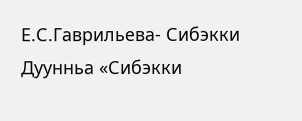Е.С.Гаврильева- Сибэкки Дуунньа «Сибэкки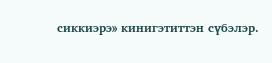сиккиэрэ» кинигэтиттэн сүбэлэр.